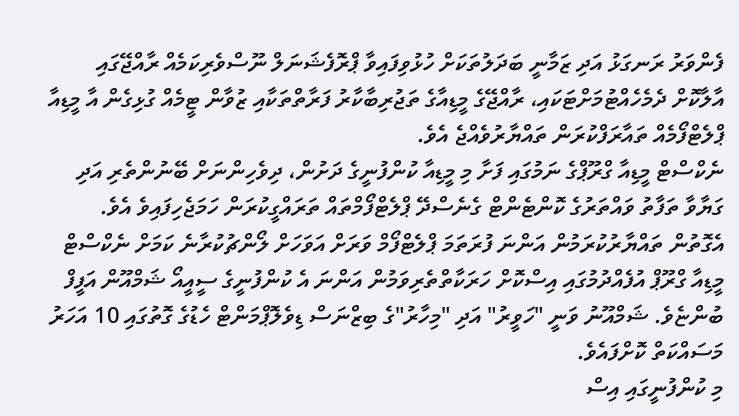ފެންވަރު ރަނގަޅު އަދި ޒަމާނީ ބަދަލުތަކަށް ހުޅުވިފައިވާ ޕްރޮފެޝަނަލް ނޫސްވެރިކަމެއް ރާއްޖޭގައި އާލާކޮށް ދެމެހެއްޓުމަށްޓަކައި، ރާއްޖޭގެ މީޑިއާގެ ތަޖުރިބާކާރު ފަރާތްތަކާއި ޒުވާން ޓީމެއް ގުޅިގެން އާ މީޑިއާ ޕްލެޓްފޯމެއް ތައާރަފްކުރަން ތައްޔާރުވެއްޖެ އެވެ.
ނެކްސްޓް މީޑިއާ ގްރޫޕްގެ ނަމުގައި ފަށާ މި މީޑިއާ ކުންފުނީގެ ދަށުން، ދިވެހިންނަށް ބޭނުންތެރި އަދި ގަޔާވާ ތަފާތު ވައްތަރުގެ ކޮންޓެންޓް ގެނެސްދޭ ޕްލެޓްފޯމްތައް ތަރައްގީކުރަން ހަމަޖެހިފައިވެ އެވެ. އެގޮތުން ތައްޔާރުކުރަމުން އަންނަ ފުރަތަމަ ޕްލެޓްފޯމް ވަރަށް އަވަހަށް ލޯންޗުކުރާނެ ކަމަށް ނެކްސްޓް މީޑިއާ ގްރޫޕް އުފެއްދުމުގައި އިސްކޮށް ހަރަކާތްތެރިވަމުން އަންނަ އެ ކުންފުނީގެ ސީއީއޯ ޝަމްއޫން އަފީފް ބުންޏެވެ. ޝަމްއޫނު ވަނީ "ހަވީރު" އަދި "މިހާރު"ގެ ބިޒްނަސް ޑިވެލޮޕްމަންޓް ހެޑުގެ ގޮތުގައި 10 އަހަރު މަސައްކަތް ކޮށްފައެވެ.
މި ކުންފުނީގައި އިސް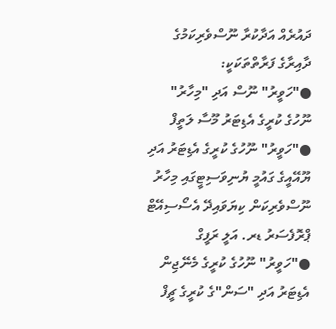ދައުރެއް އަދާކުރާ ނޫސްވެރިކަމުގެ ދާއިރާގެ ފަރާތްތަކަކީ:
●"ހަވީރު" ނޫސް އަދި "މިހާރު" ނޫހުގެ ކުރީގެ އެޑިޓަރު މޫސާ ލަތީފް
●"ހަވީރު" ނޫހުގެ ކުރީގެ އެޑިޓަރު އަދި ޔޫއޭއީގެ ގައުމީ ޔުނިވަސިޓީގައި މިހާރު ނޫސްވެރިކަން ކިޔަވައިދޭ އެސޯސިއޭޓް ޕްރޮފެސަރު ޑރ. އަލީ ރަފީގް
●"ހަވީރު" ނޫހުގެ ކުރީގެ މެނޭޖިން އެޑިޓަރު އަދި "ސަން"ގެ ކުރީގެ ޗީފް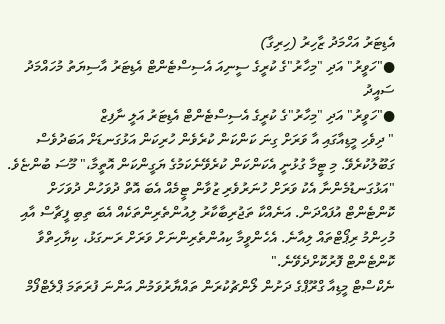އެޑިޓަރު އަހްމަދު ޒާހިރު (ހިރިގާ)
●"ހަވީރު" އަދި "މިހާރު"ގެ ކުރީގެ ސީނިއަ އެސިސްޓެންޓް އެޑިޓަރު އާސިޔަތު މުހައްމަދު ސައީދު
●"ހަވީރު" އަދި "މިހާރު"ގެ ކުރީގެ އެސިސްޓެންޓް އެޑިޓަރު އަލީ ނާފިޒް
" ދިވެހި މީޑިއާގައި އާ ވަރަށް ގިނަ ކަންކަން ކުރެވެން ހުރިކަން އަޅުގަނޑަށް އަބަދުވެސް ގަބޫލުކުރެވޭ. މި ޓީމާ ގުޅުނީ އެކަންކަން ކުރެވޭނެކަމުގެ ޔަގީންކަން އޮތީމާ،" މޫސަ ބުންޏެވެ. "އަޅުގަނޑުމެންނާ އެކު ވަރަށް ހުނަރުވެރި ޒުވާން ޓީމެއް އެބަ އޮތް ދުވަހުން ދުވަހަށް ކޮންޓެންޓް އުފައްދަން. އަނެއްކާ ތަޖުރިބާކާރު ލިއުންތެރިންތަކެއް އެބަ ތިބި ފީޗާސް އާއި މުހިންމު ރިޕޯޓްތައް ލިއާނެ. އެހެންވީމާ ކިއުންތެރިންނަށް ވަރަށް ރަނގަޅު، ކިޔާހިތްވާ ކޮންޓެންޓް ފޮރުކޮށްދެވޭނެ."
ނެކްސްޓް މީޑިއާ ގްރޫޕްގެ ދަށުން ލޯންޗުކުރަން ތައްޔާރުވަމުން އަންނަ ފުރަތަމަ ޕްލެޓްފޯމް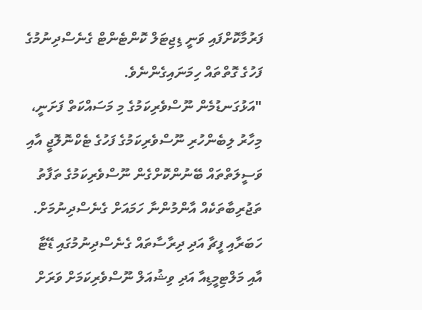ފަރުމާކޮށްފައި ވަނީ ޑިޖިޓަލް ކޮންޓެންޓް ގެނެސްދިނުމުގެ ފަހުގެ ގޮތްތައް ހިމަނައިގެންނެވެ.
"އަޅުގަނޑުމެން ނޫސްވެރިކަމުގެ މި މަސައްކަތް ފަށަނީ، މިހާރު ލިބެންހުރި ނޫސްވެރިކަމުގެ ފަހުގެ ޓެކްނޮލޮޖީ އާއި ވަސީލަތްތައް ބޭނުންކޮށްގެން ނޫސްވެރިކަމުގެ ތަފާތު ތަޖުރިބާތަކެއް އާންމުންނާ ހަމައަށް ގެނެސްދިނުމަށް. ހަބަރާއި ފީޗާ އަދި ދިރާސާތައް ގެނެސްދިނުމުގައި ޑޭޓާ އާއި މަލްޓިމީޑިއާ އަދި ވިޝުއަލް ނޫސްވެރިކަމަށް ވަރަށް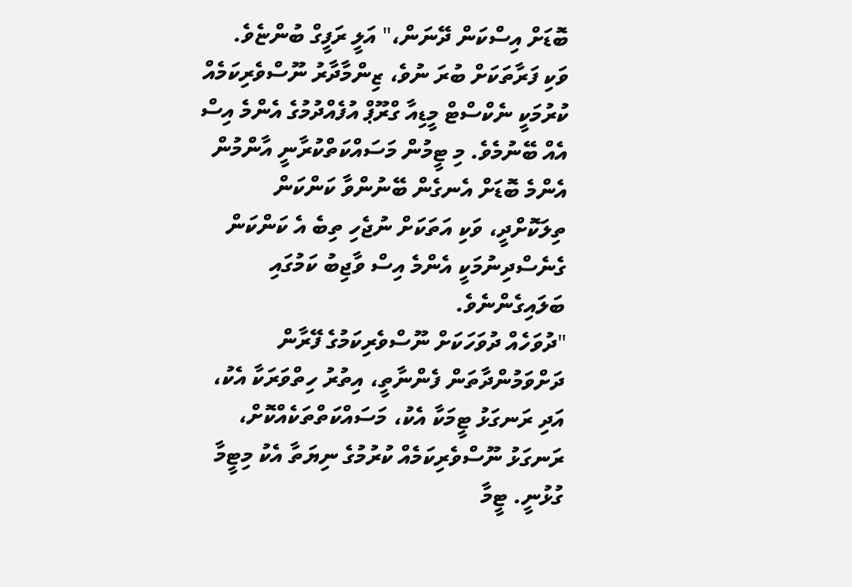ބޮޑަށް އިސްކަން ދޭނަން،" އަލީ ރަފީގް ބުންޏެވެ.
ވަކި ފަރާތަކަށް ބުރަ ނުވެ، ޒިންމާދާރު ނޫސްވެރިކަމެއް ކުރުމަކީ ނެކްސްޓް މީޑިއާ ގްރޫޕް އުފެއްދުމުގެ އެންމެ އިސް އެއް ބޭނުމެވެ. މި ޓީމުން މަސައްކަތްކުރާނީ އާންމުން އެންމެ ބޮޑަށް އެނގެން ބޭނުންވާ ކަންކަން ތިލަކޮށްދީ، ވަކި އަތަކަށް ނުޖެހި ތިބެ އެ ކަންކަން ގެނެސްދިނުމަކީ އެންމެ އިސް ވާޖިބު ކަމުގައި ބަލައިގެންނެވެ.
"ދުވަހެއް ދުވަހަކަށް ނޫސްވެރިކަމުގެ ފޭރާން ދަށްވަމުންދާތަން ފެންނާތީ، އިތުރު ހިތްވަރަކާ އެކު، އަދި ރަނގަޅު ޓީމަކާ އެކު، މަސައްކަތްތަކެއްކޮށް، ރަނގަޅު ނޫސްވެރިކަމެއް ކުރުމުގެ ނިޔަތާ އެކު މިޓީމާ ގުޅުނީ. ޓީމާ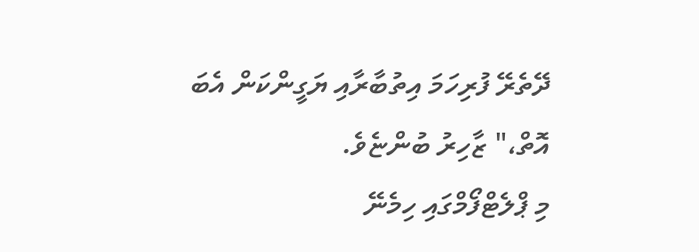ދޭތެރޭ ފުރިހަމަ އިތުބާރާއި ޔަގީންކަން އެބަ އޮތް،" ޒާހިރު ބުންޏެވެ.
މި ޕްލެޓްފޯމްގައި ހިމެނޭ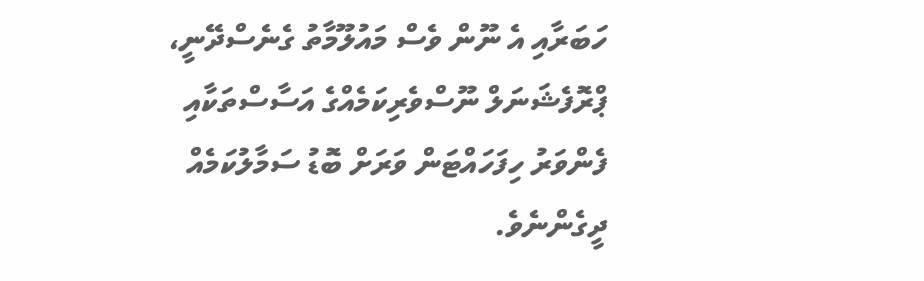ހަބަރާއި އެ ނޫން ވެސް މައުލޫމާތު ގެނެސްދޭނީ، ޕްރޮފެޝަނަލް ނޫސްވެރިކަމެއްގެ އަސާސްތަކާއި ފެންވަރު ހިފަހައްޓަން ވަރަށް ބޮޑު ސަމާލުކަމެއް ދީގެންނެވެ.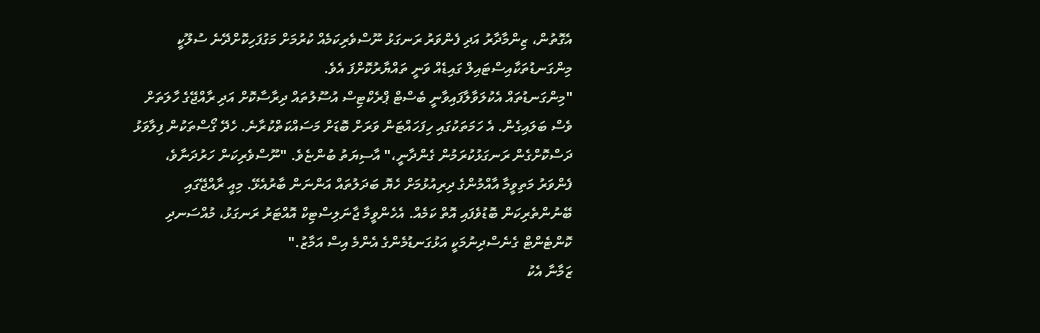އެގޮތުން، ޒިންމާދާރު އަދި ފެންވަރު ރަނގަޅު ނޫސްވެރިކަމެއް ކުރުމަށް މަގުފަހިކޮށްދޭނެ ސުލޫކީ މިންގަނޑުތަކާއިސްޓައިލް ގައިޑެއް ވަނީ ތައްޔާރުކޮށްފަ އެވެ.
"މިންގަނޑުތައް އެކުލަވާލާފައިވާނީ ބެސްޓް ޕްރެކްޓިސް އުސޫލުތައް ދިރާސާކޮށް އަދި ރާއްޖޭގެ ހާލަތަށް ވެސް ބަލައިގެން. އެ ހަމަތަކުގައި ހިފަހައްޓަން ވަރަށް ބޮޑަށް މަސައްކަތްކުރާނެ. ހެދޭ ގޯސްތަކުން ފިލާވަޅު ދަސްކޮށްގެން ރަނގަޅުކުރަމުން ގެންދާނީ،" އާސިޔަތު ބުންޏެވެ. "ނޫސްވެރިކަން ހަރުދަނާވެ، ފެންވަރު މަތިވީމާ އާއްމުންގެ ދިރިއުޅުމަށް ހެޔޮ ބަދަލުތައް އަންނަން ބާރުއެޅޭ. މިއީ ރާއްޖޭގައި ބޭނުންތެރިކަން ބޮޑުވެފައި އޮތް ކަމެއް. އެހެންވީމާ ޖާނަލިސްޓިކް އޮއްޓަރު ރަނގަޅު، މުއްސަނދި ކޮންޓެންޓް ގެނެސްދިނުމަކީ އަޅުގަނޑުމެންގެ އެންމެ އިސް އަމާޒު."
ޒަމާނާ އެކު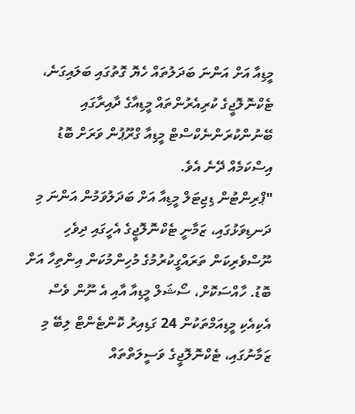މީޑިއާ އަށް އަންނަ ބަދަލުތައް ހެޔޮ ގޮތުގައި ބަލައިގަނެ، ޓެކްނޮލޮޖީގެ ކުރިއެރުންތައް މީޑިއާގެ ދާއިރާގައި ބޭނުންކުރަންނެކްސްޓް މީޑިއާ ގްރޫޕުން ވަރަށް ބޮޑު އިސްކަމެއް ދޭނެ އެވެ.
"ޕްރިންޓުން ޑިޖިޓަލް މީޑިއާ އަށް ބަދަލުވަމުން އަންނަ މި ދަނޑިވަޅުގައި، ޒަމާނީ ޓެކްނޮލޮޖީގެ އެހީގައި ދިވެހި ނޫސްވެރިކަން ތަރައްގީކުރުމުގެ މުހިންމުކަން އިންތިހާ އަށް ބޮޑު. ހާއްސަކޮށް، ސޯޝަލް މީޑިއާ އާއި އެ ނޫން ވެސް އެކިއެކި މީޑިއަމްތަކުން 24 ގަޑިއިރު ކޮންޓެންޓް ލިބޭ މި ޒަމާނުގައި، ޓެކްނޮލޮޖީގެ ވަސީލަތްތައް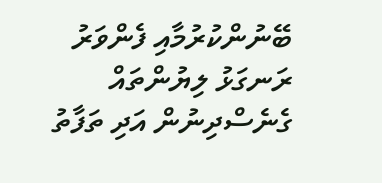ބޭނުންކުރުމާއި ފެންވަރު ރަނގަޅު ލިޔުންތައް ގެނެސްދިނުން އަދި ތަފާތު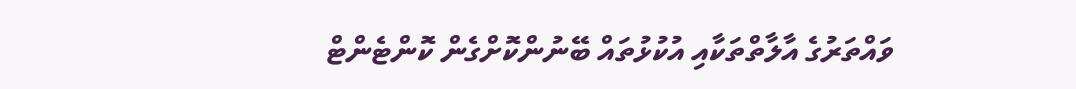ވައްތަރުގެ އާލާތްތަކާއި އުކުޅުތައް ބޭނުންކޮށްގެން ކޮންޓެންޓް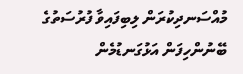މުއްސަނދިކުރަން ލިބިފައިވާ ފުރުސަތުގެ ބޭނުންހިފަން އަޅުގަނޑުމެން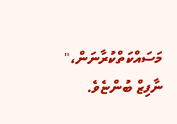މަސައްކަތްކުރާނަން،" ނާފިޒް ބުންޏެވެ.